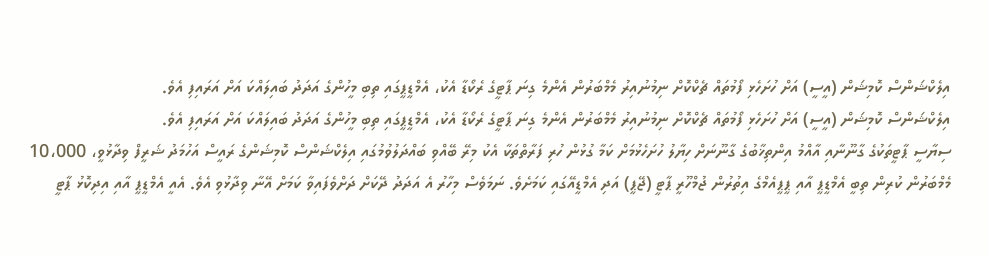އިލެކްޝަންސް ކޮމިޝަން (އީސީ) އަށް ހުށަހެޅި ފޯމުތައް ޗެކްކޮށް ނިމުނުއިރު މެމްބަރުން އެންމެ ގިނަ ޕާޓީގެ ރެކޯޑާ އެކު، އެމްޑީޕީގައި ތިބި މީހުންގެ އަދަދު ބައިލައްކަ އަށް އަރައިފި އެވެ.
އިލެކްޝަންސް ކޮމިޝަން (އީސީ) އަށް ހުށަހެޅި ފޯމުތައް ޗެކްކޮށް ނިމުނުއިރު މެމްބަރުން އެންމެ ގިނަ ޕާޓީގެ ރެކޯޑާ އެކު، އެމްޑީޕީގައި ތިބި މީހުންގެ އަދަދު ބައިލައްކަ އަށް އަރައިފި އެވެ.
ސިޔާސީ ޕާޓީތަކުގެ ގާނޫނާއި އާއްމު އިންތިޚާބުގެ ގާނޫނަށް ހިޔާލު ހުށަހެޅުމަށް ކަމާ ގުޅުން ހުރި ފަރާތްތަކާ އެކު މިރޭ ބޭއްވި ބައްދަލުވުމުގައި އިލެކްޝަންސް ކޮމިޝަންގެ ރައީސް އަހުމަދު ޝަރީފް ވިދާޅުވީ، 10،000 މެމްބަރުން ކުރިން ތިބީ އެމްޑީޕީ އާއި ޕީޕީއެމްގެ އިތުރުން ޖުމްހޫރީ ޕާޓީ (ޖޭޕީ) އަދި އެމްޑީއޭގައި ކަމަށެވެ. ނަމަވެސް މިހާރު އެ އަދަދު ދޭކަށް ދަށްވެފައިވާ ކަމަށް އޭނާ ވިދާޅުވި އެވެ. އެއީ އެމްޑީޕީ އާއި އިދިކޮޅު ޕާޓީ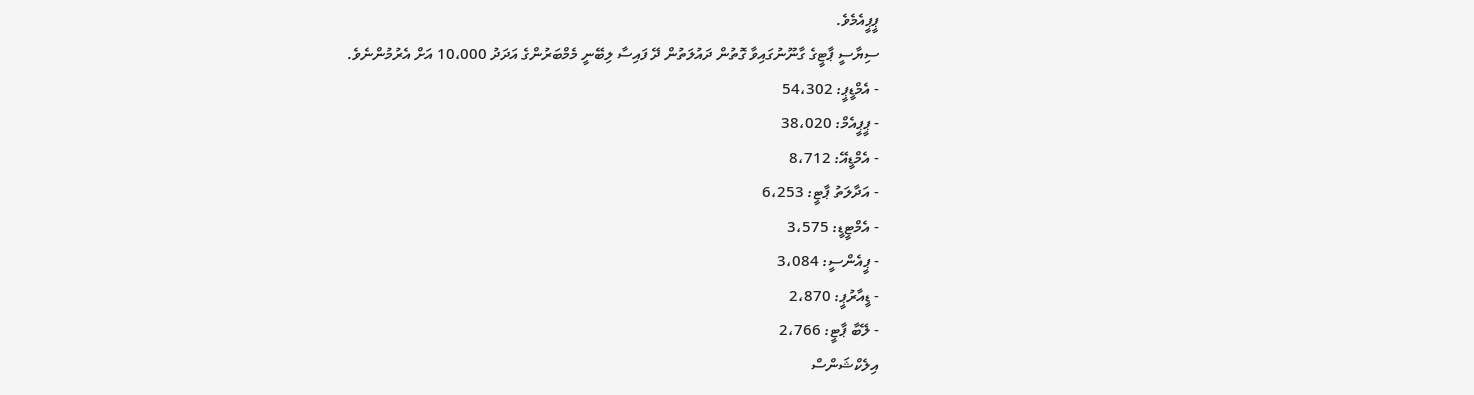ޕީޕީއެމެވެ.
ސިޔާސީ ޕާޓީގެ ގާނޫނުގައިވާ ގޮތުން ދައުލަތުން ދޭ ފައިސާ ލިބޭނީ މެމްބަރުންގެ އަދަދު 10،000 އަށް އެރުމުންނެވެ.
- އެމްޑީޕީ: 54،302
- ޕީޕީއެމް: 38،020
- އެމްޑީއޭ: 8،712
- އަދާލަތު ޕާޓީ: 6،253
- އެމްޓީޑީ: 3،575
- ޕީއެންސީ: 3،084
- ޑީއާރުޕީ: 2،870
- ލޭބާ ޕާޓީ: 2،766
އިލެކްޝަންސް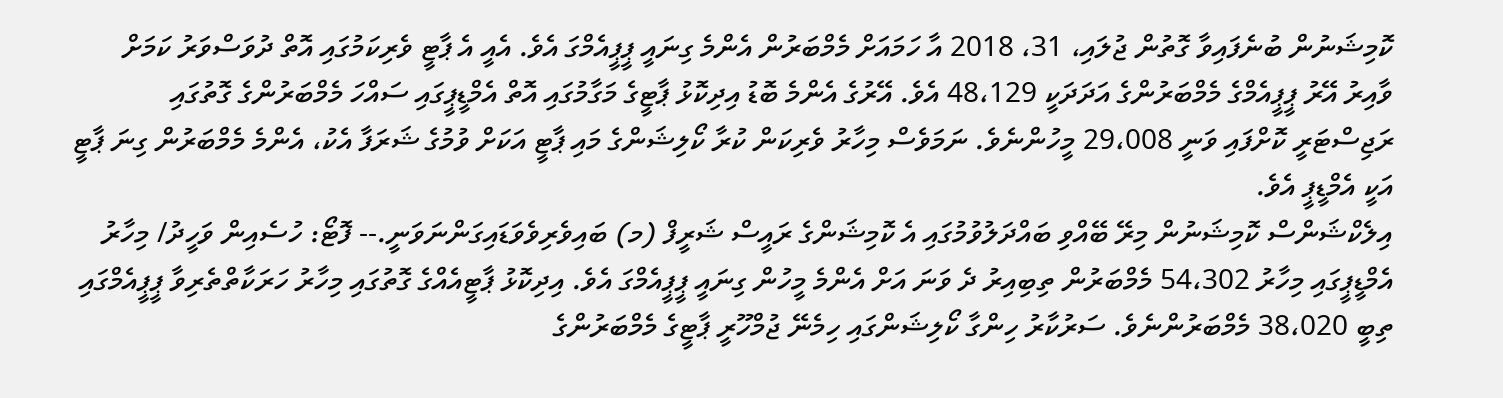ކޮމިޝަނުން ބުނެފައިވާ ގޮތުން ޖުލައި، 31، 2018 އާ ހަމައަށް މެމްބަރުން އެންމެ ގިނައީ ޕީޕީއެމްގަ އެވެ. އެއީ އެ ޕާޓީ ވެރިކަމުގައި އޮތް ދުވަސްވަރު ކަމަށް ވާއިރު އޭރު ޕީޕީއެމްގެ މެމްބަރުންގެ އަދަދަކީ 48،129 އެވެ. އޭރުގެ އެންމެ ބޮޑު އިދިކޮޅު ޕާޓީގެ މަގާމުގައި އޮތް އެމްޑީޕީގައި ސައްހަ މެމްބަރުންގެ ގޮތުގައި ރަޖިސްޓަރީ ކޮށްފައި ވަނީ 29،008 މީހުންނެވެ. ނަމަވެސް މިހާރު ވެރިކަން ކުރާ ކޯލިޝަންގެ މައި ޕާޓީ އަކަށް ވުމުގެ ޝަރަފާ އެކު، އެންމެ މެމްބަރުން ގިނަ ޕާޓީ އަކީ އެމްޑީޕީ އެވެ.
އިލެކްޝަންސް ކޮމިޝަނުން މިރޭ ބޭއްވި ބައްދަލުވުމުގައި އެ ކޮމިޝަންގެ ރައީސް ޝަރީފް (މ) ބައިވެރިވެވަޑައިގަންނަވަނީ.-- ފޮޓޯ: ހުސެއިން ވަހީދު/ މިހާރު
އެމްޑީޕީގައި މިހާރު 54،302 މެމްބަރުން ތިބިއިރު ދެ ވަނަ އަށް އެންމެ މީހުން ގިނައީ ޕީޕީއެމްގަ އެވެ. އިދިކޮޅު ޕާޓީއެއްގެ ގޮތުގައި މިހާރު ހަރަކާތްތެރިވާ ޕީޕީއެމްގައި ތިބީ 38،020 މެމްބަރުންނެވެ. ސަރުކާރު ހިންގާ ކޯލިޝަންގައި ހިމެނޭ ޖުމްހޫރީ ޕާޓީގެ މެމްބަރުންގެ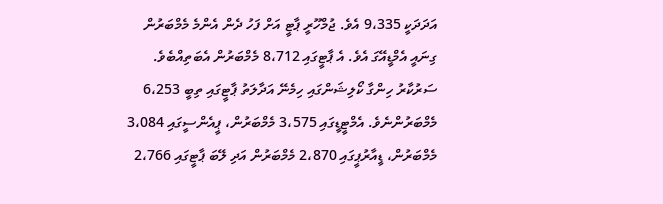އަދަދަކީ 9،335 އެވެ. ޖުމްހޫރީ ޕާޓީ އަށް ފަހު ދެން އެންމެ މެމްބަރުން ގިނައީ އެމްޑީއޭގަ އެވެ. އެ ޕާޓީގައި 8،712 މެމްބަރުން އެބަތިއްބެވެ. ސަރުކާރު ހިންގާ ކޯލިޝަންގައި ހިމެނޭ އަދާލަތު ޕާޓީގައި ތިބީ 6،253 މެމްބަރުންނެވެ. އެމްޓީޑީގައި 3،575 މެމްބަރުން، ޕީއެންސީގައި 3،084 މެމްބަރުން، ޑީއާރުޕީގައި 2،870 މެމްބަރުން އަދި ލޭބަ ޕާޓީގައި 2،766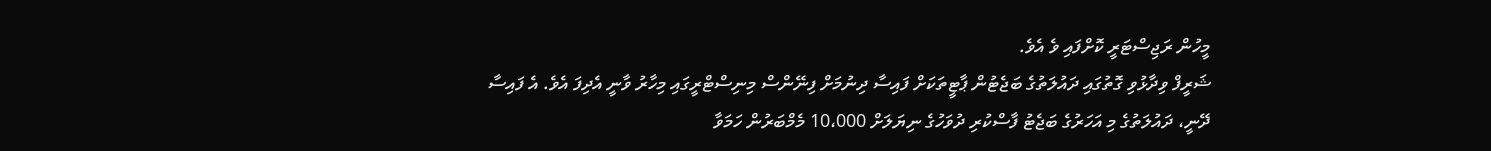މީހުން ރަޖިސްޓަރީ ކޮށްފައި ވެ އެވެ.
ޝަރީފް ވިދާޅުވި ގޮތުގައި ދައުލަތުގެ ބަޖެޓުން ޕާޓީތަކަށް ފައިސާ ދިނުމަށް ފިނޭންސް މިނިސްޓްރީގައި މިހާރު ވާނީ އެދިފަ އެވެ. އެ ފައިސާ ދޭނީ، ދައުލަތުގެ މި އަހަރުގެ ބަޖެޓު ފާސްކުރި ދުވަހުގެ ނިޔަލަށް 10،000 މެމްބަރުން ހަމަވާ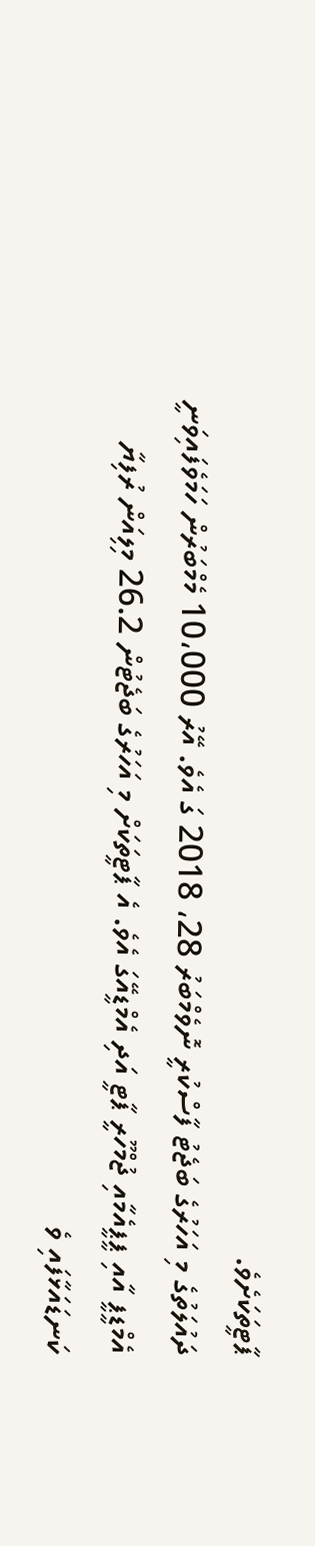ޕާޓީތަކަށެވެ.
ދައުލަތުގެ މި އަހަރުގެ ބަޖެޓު ފާސްކުރީ ނޮވެމްބަރު 28، 2018 ގަ އެވެ. އޭރު 10،000 މެމްބަރުން ހަމަވެފައިވަނީ އެމްޑީޕީ އާއި ޕީޕީއެމާއި ޖުމްހޫރީ ޕާޓީ އަދި އެމްޑީއޭގަ އެވެ. އެ ޕާޓީތަކަށް މި އަހަރުގެ ބަޖެޓުން 26.2 މިލިއަން ރުފިޔާ ކަނޑައަޅާފައި ވެ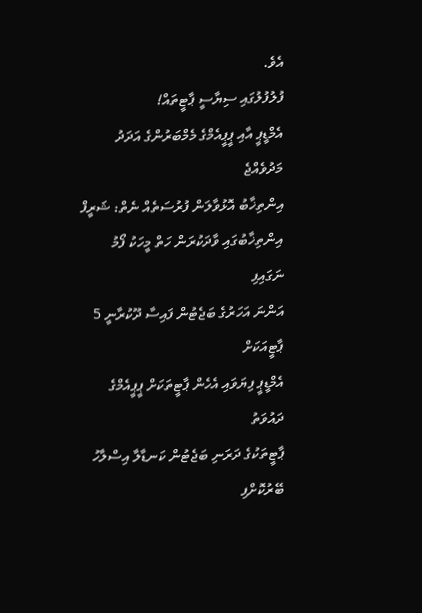އެވެ.
ފުލުފުލުގައި ސިޔާސީ ޕާޓީތައް!
އެމްޑީޕީ އާއި ޕީޕީއެމްގެ މެމްބަރުންގެ އަދަދު މަދުވެއްޖެ
އިންތިޚާބު އޮޅުވާލަން ފުރުސަތެއް ނެތް: ޝަރީފް
އިންތިޚާބުގައި ވާދަކުރަން ހަތް މީހަކު ފޯމު ނަގައިފި
އަންނަ އަހަރުގެ ބަޖެޓުން ފައިސާ ދޫކުރާނީ 5 ޕާޓީއަކަށް
އެމްޑީޕީ ފިޔަވައި އެހެން ޕާޓީތަކަށް ޕީޕީއެމްގެ ދައުވަތު
ޕާޓީތަކުގެ ދަރަނި ބަޖެޓުން ކަނޑާލާ އިސްލާހު ބޭރުކޮށްފި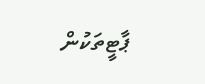ޕާޓީތަކުން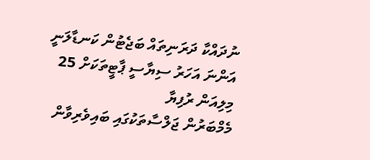ނުދައްކާ ދަރަނިތައް ބަޖެޓުން ކަނޑާލަނީ
އަންނަ އަހަރު ސިޔާސީ ޕާޓީތަކަށް 25 މިލިއަން ރުފިޔާ
މެމްބަރުން ޖަލްސާތަކުގައި ބައިވެރިވާން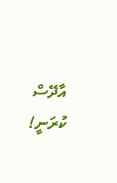އާދޭސް ކުރަނީ!